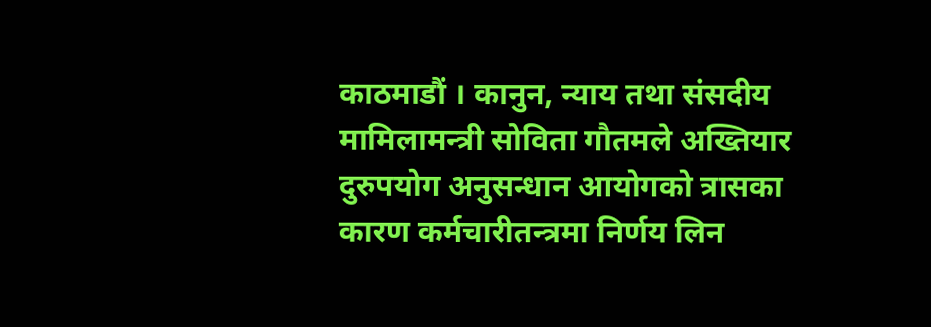काठमाडौं । कानुन, न्याय तथा संसदीय मामिलामन्त्री सोविता गौतमले अख्तियार दुरुपयोग अनुसन्धान आयोगको त्रासका कारण कर्मचारीतन्त्रमा निर्णय लिन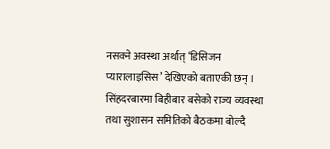नसक्ने अवस्था अर्थात् ‘डिसिजन प्यारालाइसिस’ देखिएको बताएकी छन् ।
सिंहदरबारमा बिहीबार बसेको राज्य व्यवस्था तथा सुशासन समितिको बैठकमा बोल्दै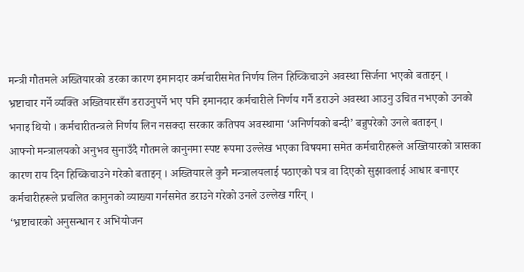मन्त्री गौतमले अख्तियारको डरका कारण इमानदार कर्मचारीसमेत निर्णय लिन हिच्किचाउने अवस्था सिर्जना भएको बताइन् ।
भ्रष्टाचार गर्ने व्यक्ति अख्तियारसँग डराउनुपर्ने भए पनि इमानदार कर्मचारीले निर्णय गर्नै डराउने अवस्था आउनु उचित नभएको उनको भनाइ थियो । कर्मचारीतन्त्रले निर्णय लिन नसक्दा सरकार कतिपय अवस्थामा ‘अनिर्णयको बन्दी’ बन्नुपरेको उनले बताइन् ।
आफ्नो मन्त्रालयको अनुभव सुनाउँदै गौतमले कानुनमा स्पष्ट रूपमा उल्लेख भएका विषयमा समेत कर्मचारीहरूले अख्तियारको त्रासका कारण राय दिन हिच्किचाउने गरेको बताइन् । अख्तियारले कुनै मन्त्रालयलाई पठाएको पत्र वा दिएको सुझावलाई आधार बनाएर कर्मचारीहरूले प्रचलित कानुनको व्याख्या गर्नसमेत डराउने गरेको उनले उल्लेख गरिन् ।
‘भ्रष्टाचारको अनुसन्धान र अभियोजन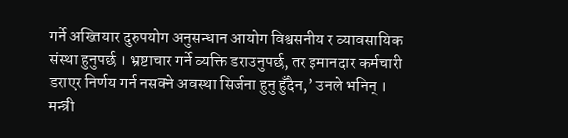गर्ने अख्तियार दुरुपयोग अनुसन्धान आयोग विश्वसनीय र व्यावसायिक संस्था हुनुपर्छ । भ्रष्टाचार गर्ने व्यक्ति डराउनुपर्छ, तर इमानदार कर्मचारी डराएर निर्णय गर्न नसक्ने अवस्था सिर्जना हुनु हुँदैन,’ उनले भनिन् ।
मन्त्री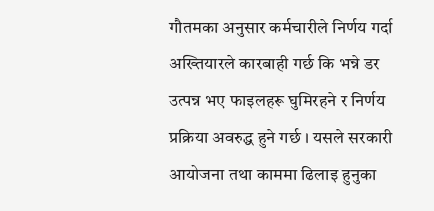गौतमका अनुसार कर्मचारीले निर्णय गर्दा अख्तियारले कारबाही गर्छ कि भन्ने डर उत्पन्न भए फाइलहरू घुमिरहने र निर्णय प्रक्रिया अवरुद्ध हुने गर्छ । यसले सरकारी आयोजना तथा काममा ढिलाइ हुनुका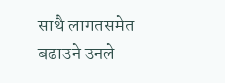साथै लागतसमेत बढाउने उनले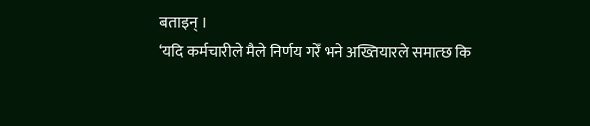बताइन् ।
‘यदि कर्मचारीले मैले निर्णय गरेँ भने अख्तियारले समात्छ कि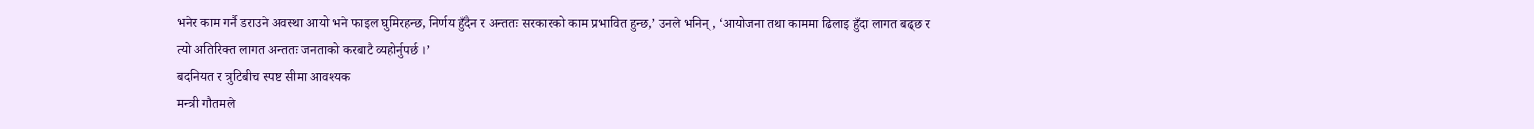भनेर काम गर्नै डराउने अवस्था आयो भने फाइल घुमिरहन्छ, निर्णय हुँदैन र अन्ततः सरकारको काम प्रभावित हुन्छ,’ उनले भनिन्, ‘आयोजना तथा काममा ढिलाइ हुँदा लागत बढ्छ र त्यो अतिरिक्त लागत अन्ततः जनताको करबाटै व्यहोर्नुपर्छ ।’
बदनियत र त्रुटिबीच स्पष्ट सीमा आवश्यक
मन्त्री गौतमले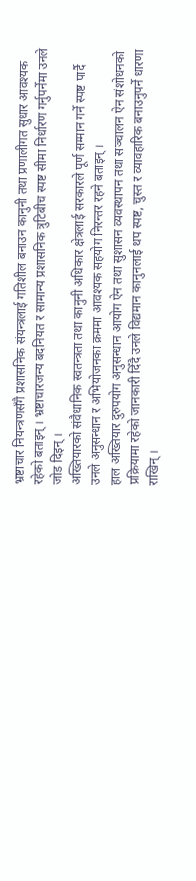भ्रष्टाचार नियन्त्रणसँगै प्रशासनिक संयन्त्रलाई गतिशील बनाउन कानुनी तथा प्रणालीगत सुधार आवश्यक रहेको बताइन् । भ्रष्टाचारजन्य बदनियत र सामान्य प्रशासनिक त्रुटिबीच स्पष्ट सीमा निर्धारण गर्नुपर्नेमा उनले जोड दिइन् ।
अख्तियारको संवैधानिक स्वतन्त्रता तथा कानुनी अधिकार क्षेत्रलाई सरकारले पूर्ण सम्मान गर्ने स्पष्ट पार्दै उनले अनुसन्धान र अभियोजनका क्रममा आवश्यक सहयोग निरन्तर रहने बताइन् ।
हाल अख्तियार दुरुपयोग अनुसन्धान आयोग ऐन तथा सुशासन व्यवस्थापन तथा सञ्चालन ऐन संशोधनको प्रक्रियामा रहेको जानकारी दिँदै उनले विद्यमान कानुनलाई थप स्पष्ट, चुस्त र व्यावहारिक बनाउनुपर्ने धारणा राखिन् ।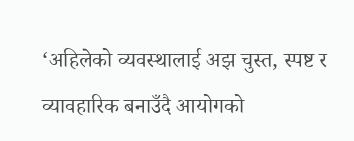‘अहिलेको व्यवस्थालाई अझ चुस्त, स्पष्ट र व्यावहारिक बनाउँदै आयोगको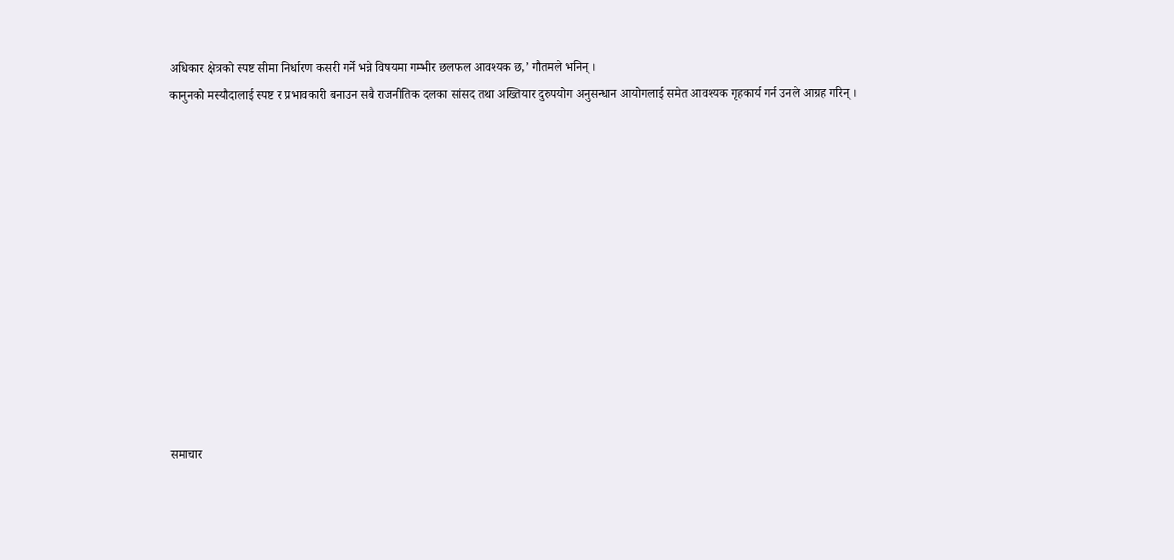अधिकार क्षेत्रको स्पष्ट सीमा निर्धारण कसरी गर्ने भन्ने विषयमा गम्भीर छलफल आवश्यक छ,’ गौतमले भनिन् ।
कानुनको मस्यौदालाई स्पष्ट र प्रभावकारी बनाउन सबै राजनीतिक दलका सांसद तथा अख्तियार दुरुपयोग अनुसन्धान आयोगलाई समेत आवश्यक गृहकार्य गर्न उनले आग्रह गरिन् ।












समाचार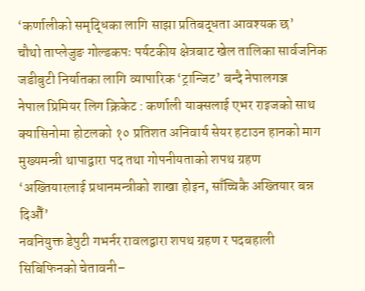‘कर्णालीको समृद्धिका लागि साझा प्रतिबद्धता आवश्यक छ’
चौथो ताप्लेजुङ गोल्डकपः पर्यटकीय क्षेत्रबाट खेल तालिका सार्वजनिक
जडीबुटी निर्यातका लागि व्यापारिक ‘ट्रान्जिट’ बन्दै नेपालगञ्ज
नेपाल प्रिमियर लिग क्रिकेट : कर्णाली याक्सलाई एभर राइजको साथ
क्यासिनोमा होटलको १० प्रतिशत अनिवार्य सेयर हटाउन हानको माग
मुख्यमन्त्री थापाद्वारा पद तथा गोपनीयताको शपथ ग्रहण
‘अख्तियारलाई प्रधानमन्त्रीको शाखा होइन, साँच्चिकै अख्तियार बन्न दिऔँ’
नवनियुक्त डेपुटी गभर्नर रावलद्वारा शपथ ग्रहण र पदबहाली
सिबिफिनको चेतावनी–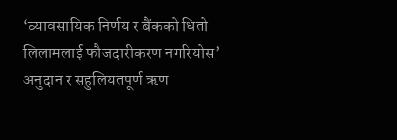‘व्यावसायिक निर्णय र बैंकको धितो लिलामलाई फौजदारीकरण नगरियोस’
अनुदान र सहुलियतपूर्ण ऋण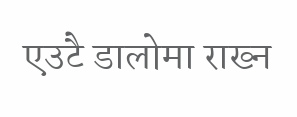एउटै डालोमा राख्न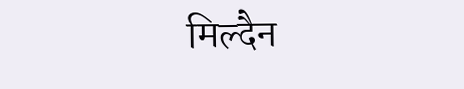मिल्दैन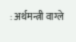: अर्थमन्त्री वाग्ले